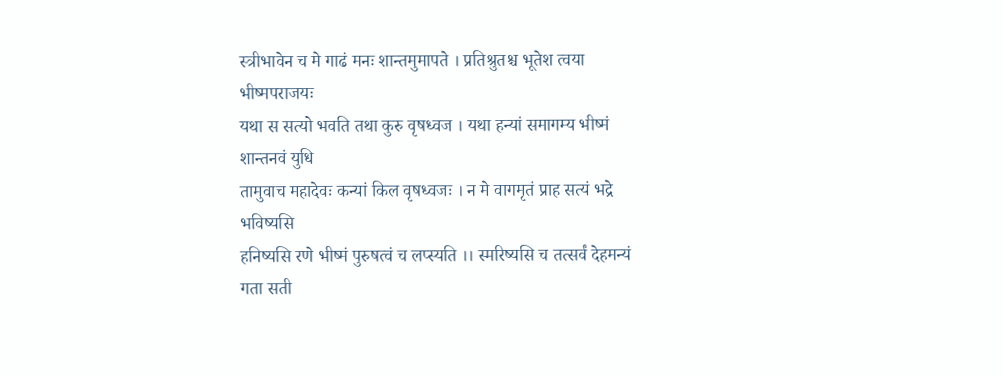स्त्रीभावेन च मे गाढं मनः शान्तमुमापते । प्रतिश्रुतश्च भूतेश त्वया भीष्मपराजयः
यथा स सत्यो भवति तथा कुरु वृषध्वज । यथा हन्यां समागम्य भीष्मं शान्तनवं युधि
तामुवाच महादेवः कन्यां किल वृषध्वजः । न मे वागमृतं प्राह सत्यं भद्रे भविष्यसि
हनिष्यसि रणे भीष्मं पुरुषत्वं च लप्स्यति ।। स्मरिष्यसि च तत्सर्वं देहमन्यं गता सती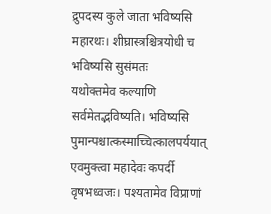द्रुपदस्य कुले जाता भविष्यसि महारथः। शीघ्रास्त्रश्चित्रयोधी च भविष्यसि सुसंमतः
यथोक्तमेव कल्याणि सर्वमेतद्भविष्यति। भविष्यसि पुमान्पश्चात्कस्माच्चित्कालपर्ययात्
एवमुक्त्वा महादेवः कपर्दी वृषभध्वजः। पश्यतामेव विप्राणां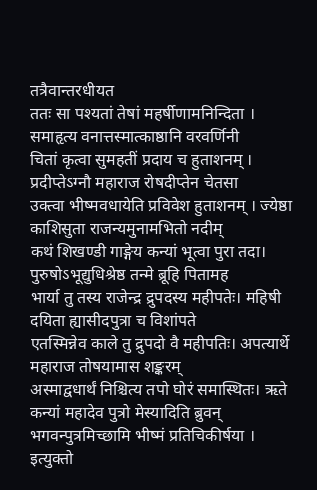तत्रैवान्तरधीयत
ततः सा पश्यतां तेषां महर्षीणामनिन्दिता । समाहृत्य वनात्तस्मात्काष्ठानि वरवर्णिनी
चितां कृत्वा सुमहतीं प्रदाय च हुताशनम् । प्रदीप्तेऽग्नौ महाराज रोषदीप्तेन चेतसा
उक्त्वा भीष्मवधायेति प्रविवेश हुताशनम् । ज्येष्ठा काशिसुता राजन्यमुनामभितो नदीम्
कथं शिखण्डी गाङ्गेय कन्यां भूत्वा पुरा तदा। पुरुषोऽभूद्युधिश्रेष्ठ तन्मे ब्रूहि पितामह
भार्या तु तस्य राजेन्द्र द्रुपदस्य महीपतेः। महिषी दयिता ह्यासीदपुत्रा च विशांपते
एतस्मिन्नेव काले तु द्रुपदो वै महीपतिः। अपत्यार्थे महाराज तोषयामास शङ्करम्
अस्माद्वधार्थं निश्चित्य तपो घोरं समास्थितः। ऋते कन्यां महादेव पुत्रो मेस्यादिति ब्रुवन्
भगवन्पुत्रमिच्छामि भीष्मं प्रतिचिकीर्षया । इत्युक्तो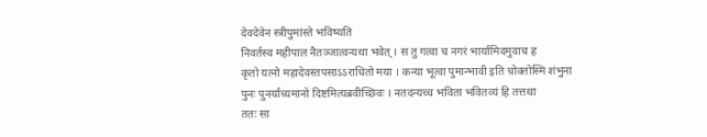देवदेवेन स्त्रीपुमांस्ते भविष्यति
निवर्तस्व महीपाल नैतञ्जात्वन्यथा भवेत् । स तु गत्वा च नगरं भार्यामिदमुवाच ह
कृतो यत्नो महादेवस्तपसाऽऽराधितो मया । कन्या भूत्वा पुमान्भावी इति चोक्तोस्मि शंभुना
पुनः पुनर्याच्यमानो दिष्टमित्यब्रवीच्छिवः । नतदन्यच्च भविता भवितव्यं हि तत्तथा
ततः सा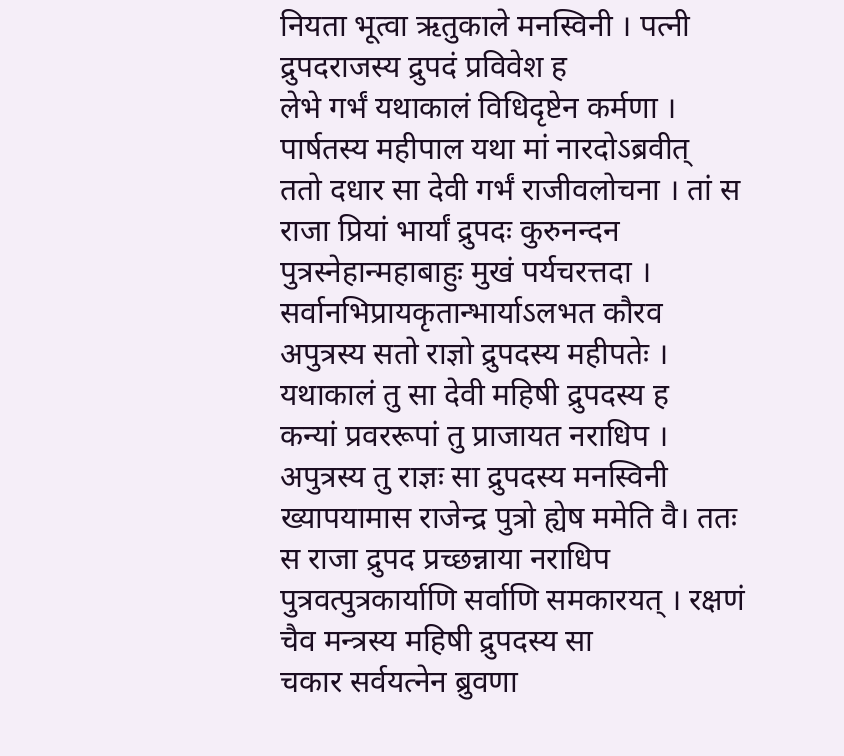नियता भूत्वा ऋतुकाले मनस्विनी । पत्नी द्रुपदराजस्य द्रुपदं प्रविवेश ह
लेभे गर्भं यथाकालं विधिदृष्टेन कर्मणा । पार्षतस्य महीपाल यथा मां नारदोऽब्रवीत्
ततो दधार सा देवी गर्भं राजीवलोचना । तां स राजा प्रियां भार्यां द्रुपदः कुरुनन्दन
पुत्रस्नेहान्महाबाहुः मुखं पर्यचरत्तदा । सर्वानभिप्रायकृतान्भार्याऽलभत कौरव
अपुत्रस्य सतो राज्ञो द्रुपदस्य महीपतेः । यथाकालं तु सा देवी महिषी द्रुपदस्य ह
कन्यां प्रवररूपां तु प्राजायत नराधिप । अपुत्रस्य तु राज्ञः सा द्रुपदस्य मनस्विनी
ख्यापयामास राजेन्द्र पुत्रो ह्येष ममेति वै। ततः स राजा द्रुपद प्रच्छन्नाया नराधिप
पुत्रवत्पुत्रकार्याणि सर्वाणि समकारयत् । रक्षणं चैव मन्त्रस्य महिषी द्रुपदस्य सा
चकार सर्वयत्नेन ब्रुवणा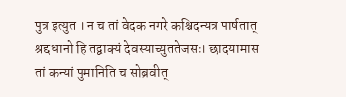पुत्र इत्युत । न च तां वेदक नगरे कश्चिदन्यत्र पार्षतात्
श्रद्दधानो हि तद्वाक्यं देवस्याच्युततेजसः। छादयामास तां कन्यां पुमानिति च सोब्रवीत्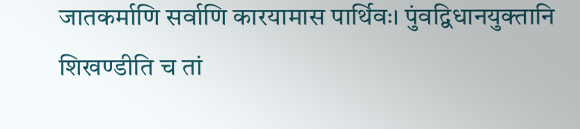जातकर्माणि सर्वाणि कारयामास पार्थिवः। पुंवद्विधानयुक्तानि शिखण्डीति च तां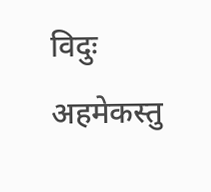विदुः
अहमेकस्तु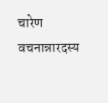चारेण वचनान्नारदस्य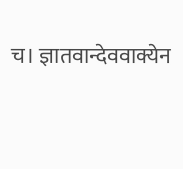च। ज्ञातवान्देववाक्येन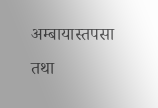अम्बायास्तपसा तथा